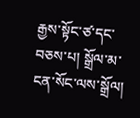རྒྱས་སྟོང་ཙ་དང་བཅས་པ། སྒྲོལ་མ་ངན་སོང་ལས་སྒྲོལ།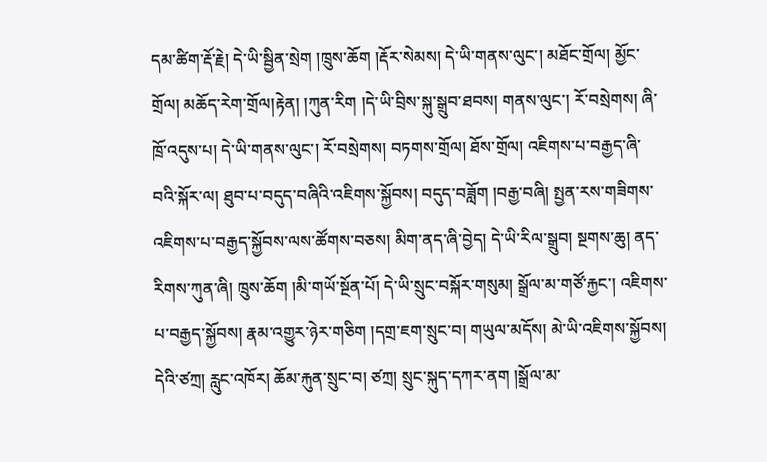དམ་ཚིག་རྡོ་རྗེ། དེ་ཡི་སྦྱིན་སྲེག །ཁྲུས་ཆོག །རྡོར་སེམས། དེ་ཡི་གནས་ལུང་། མཐོང་གྲོལ། མྱོང་གྲོལ། མཆོད་རེག་གྲོལ།རྟེན། །ཀུན་རིག །དེ་ཡི་བྲིས་སྐུ་སྒྲུབ་ཐབས། གནས་ལུང་། རོ་བསྲེགས། ཞི་ཁྲོ་འདུས་པ། དེ་ཡི་གནས་ལུང་། རོ་བསྲེགས། བཏགས་གྲོལ། ཐོས་གྲོལ། འཇིགས་པ་བརྒྱད་ཞི་བའི་སྐོར་ལ། ཐུབ་པ་བདུད་བཞིའི་འཇིགས་སྐྱོབས། བདུད་བཟློག །བརྒྱ་བཞི། སྤྱན་རས་གཟིགས་འཇིགས་པ་བརྒྱད་སྐྱོབས་ལས་ཚོགས་བཅས། མིག་ནད་ཞི་བྱེད། དེ་ཡི་རིལ་སྒྲུབ། སྔགས་ཆུ། ནད་རིགས་ཀུན་ཞི། ཁྲུས་ཆོག །མི་གཡོ་སྔོན་པོ། དེ་ཡི་སྲུང་བསྐོར་གསུམ། སྒྲོལ་མ་གཙོ་རྐྱང་། འཇིགས་པ་བརྒྱད་སྐྱོབས། རྣམ་འགྱུར་ཉེར་གཅིག །དགྲ་ཇག་སྲུང་བ། གཡུལ་མདོས། མེ་ཡི་འཇིགས་སྐྱོབས། དེའི་ཙཀྲ། རླུང་འཁོར། ཆོམ་རྐུན་སྲུང་བ། ཙཀྲ། སྲུང་སྐུད་དཀར་ནག །སྒྲོལ་མ་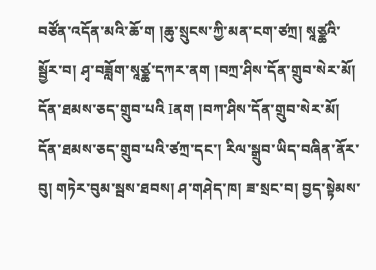བཙོན་འདོན་མའི་ཆོ་ག །ཆུ་སྲུངས་ཀྱི་མན་ངག་ཙཀྲ། སཱཙྪའི་སྦྱོར་བ། ཤྭ་བཟློག་སཱཙྪ་དཀར་ནག །བཀྲ་ཤིས་དོན་གྲུབ་སེར་མོ། དོན་ཐམས་ཅད་གྲུབ་པའི Iནག །བཀ་ཤིས་དོན་གྲུབ་སེར་མོ། དོན་ཐམས་ཅད་གྲུབ་པའི་ཙཀྲ་དང་། རིལ་སྒྲུབ་ཡིད་བཞིན་ནོར་བུ། གཏེར་བུམ་སྦས་ཐབས། ཤ་གཤེད་ཁ། ཟ་སྲང་བ། བྱད་སྟེམས་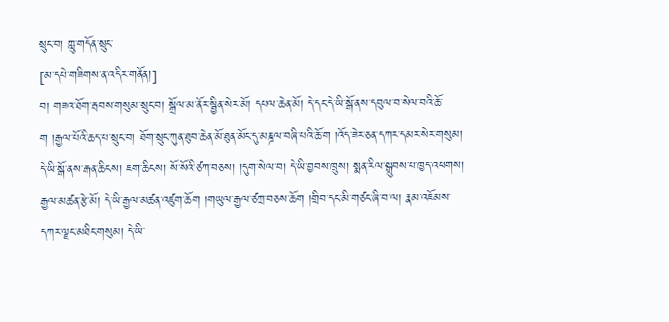སྲུང་བ། ཀླུ་གདོན་སྲུང་
[མ་དཔེ་གཟིགས་ན་འདིར་གནོན།]
བ། གཟའ་ཐོག་རྦབས་གསུམ་སྲུང་བ། སྒྲོལ་མ་ནོར་སྦྱིན་སེར་མོ། དཔལ་ཆེན་མོ། དེ་དང་དེ་ཡི་སྒོ་ནས་དབུལ་བ་སེལ་བའི་ཆོ་ག །རྒྱལ་པོའི་ཆད་པ་སྲུང་བ། ཐོག་སྲུང་ཀུན་ཐུབ་ཆེན་མོ་ཐུན་མོང་དུ་མཎྜལ་བཞི་པའི་ཆོ་ག །འོད་ཟེར་ཅན་དཀར་དམར་སེར་གསུམ། དེ་ཡི་སྒོ་ནས་རྒན་ཆིངས། ཇག་ཆིངས། སོ་སོའི་ཙཀ་བཅས། །དུག་སེལ་བ། དེ་ཡི་བྱབས་ཁྲུས། སྨན་རིལ་སྒྲུབས་པ་ཁྱད་འཕགས། རྒྱལ་མཚན་རྩེ་མོ། དེ་ཡི་རྒྱལ་མཚན་འཛུག་ཆོག །གཡུལ་རྒྱལ་ཙཀྲ་བཅས་ཆོག །གྲིབ་དང་མི་གཙང་ཞི་བ་ལ། རྣམ་འཇོམས་དཀར་ལྗང་མཐིང་གསུམ། དེ་ཡི་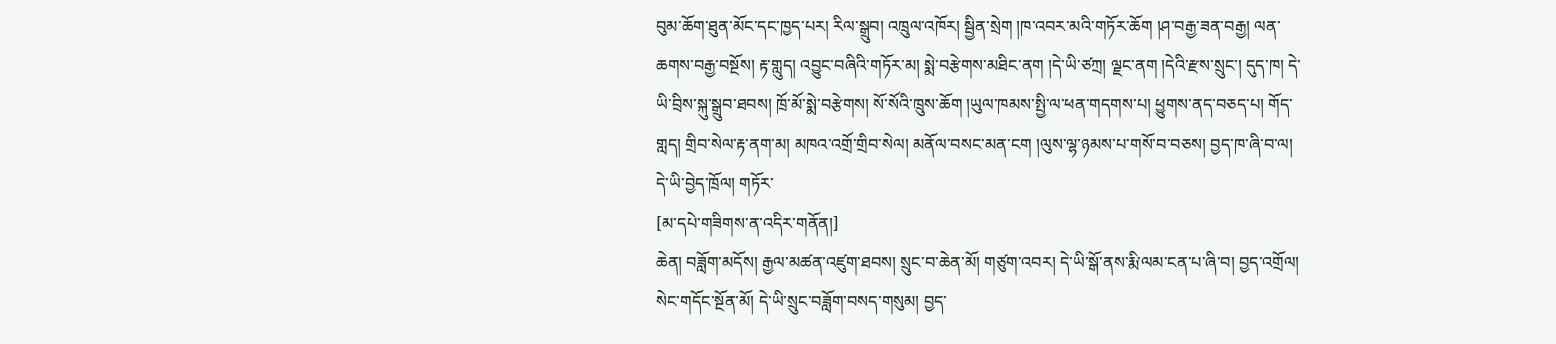བུམ་ཆོག་ཐུན་མོང་དང་ཁྱད་པར། རིལ་སྒྲུབ། འཁྲུལ་འཁོར། སྦྱིན་སྲེག །ཁ་འབར་མའི་གཏོར་ཆོག །ཤ་བརྒྱ་ཟན་བརྒྱ། ལན་ཆགས་བརྒྱ་བསྔོས། རྟ་གླུད། འབྱུང་བཞིའི་གཏོར་མ། སྨེ་བརྩེགས་མཐིང་ནག །དེ་ཡི་ཙཀྲ། ལྗང་ནག །དེའི་རྫས་སྲུང་། དུད་ཁ། དེ་ཡི་བྲིས་སྐུ་སྒྲུབ་ཐབས། ཁྲོ་མོ་སྨེ་བརྩེགས། སོ་སོའི་ཁྲུས་ཆོག །ཡུལ་ཁམས་སྤྱི་ལ་ཕན་གདགས་པ། ཕྱུགས་ནད་བཅད་པ། གོད་གླད། གྲིབ་སེལ་རྟ་ནག་མ། མཁའ་འགྲོ་གྲིབ་སེལ། མནོལ་བསང་མན་ངག །ལུས་ལྷ་ཉམས་པ་གསོ་བ་བཅས། བྱད་ཁ་ཞི་བ་ལ། དེ་ཡི་བྱེད་ཁྲོལ། གཏོར་
[མ་དཔེ་གཟིགས་ན་འདིར་གནོན།]
ཆེན། བཟློག་མདོས། རྒྱལ་མཚན་འཛུག་ཐབས། སྲུང་བ་ཆེན་མོ། གཙུག་འབར། དེ་ཡི་སྒོ་ནས་རྨི་ལམ་ངན་པ་ཞི་བ། བྱད་འགྲོལ། སེང་གདོང་སྔོན་མོ། དེ་ཡི་སྲུང་བཟློག་བསད་གསུམ། བྱད་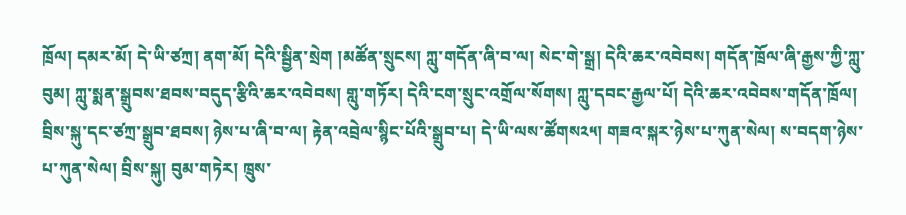ཁྲོལ། དམར་མོ། དེ་ཡི་ཙཀྲ། ནག་མོ། དེའི་སྦྱིན་སྲེག །མཚོན་སྲུངས། ཀླུ་གདོན་ཞི་བ་ལ། སེང་གེ་སྒྲ། དེའི་ཆར་འབེབས། གདོན་ཁྲོལ་ཞི་རྒྱས་ཀྱི་ཀླུ་བུམ། ཀླུ་སྨན་སྒྲུབས་ཐབས་བདུད་རྩིའི་ཆར་འབེབས། གླུ་གཏོར། དེའི་ངག་སྲུང་འགྲོལ་སོགས། ཀླུ་དབང་རྒྱལ་པོ། དེའི་ཆར་འབེབས་གདོན་ཁྲོལ། བྲིས་སྐུ་དང་ཙཀྲ་སྒྲུབ་ཐབས། ཉེས་པ་ཞི་བ་ལ། རྟེན་འབྲེལ་སྙིང་པོའི་སྒྲུབ་པ། དེ་ཡི་ལས་ཚོགས༢༥། གཟའ་སྐར་ཉེས་པ་ཀུན་སེལ། ས་བདག་ཉེས་པ་ཀུན་སེལ། བྲིས་སྐུ། བུམ་གཏེར། ཁྲུས་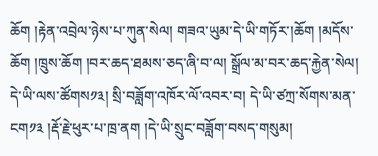ཆོག །རྟེན་འབྲེལ་ཉེས་པ་ཀུན་སེལ། གཟའ་ཡུམ་དེ་ཡི་གཏོར་།ཆོག །མདོས་ཆོག །ཁྲུས་ཆོག །བར་ཆད་ཐམས་ཅད་ཞི་བ་ལ། སྒྲོལ་མ་བར་ཆད་རྐྱེན་སེལ། དེ་ཡི་ལས་ཚོགས༡༣། སྲི་བཟློག་འཁོར་ལོ་འབར་བ། དེ་ཡི་ཙཀྲ་སོགས་མན་ངག༡༣ །རྡོ་རྗེ་ཕུར་པ་ཁྲ་ནག །དེ་ཡི་སྲུང་བཟློག་བསད་གསུམ།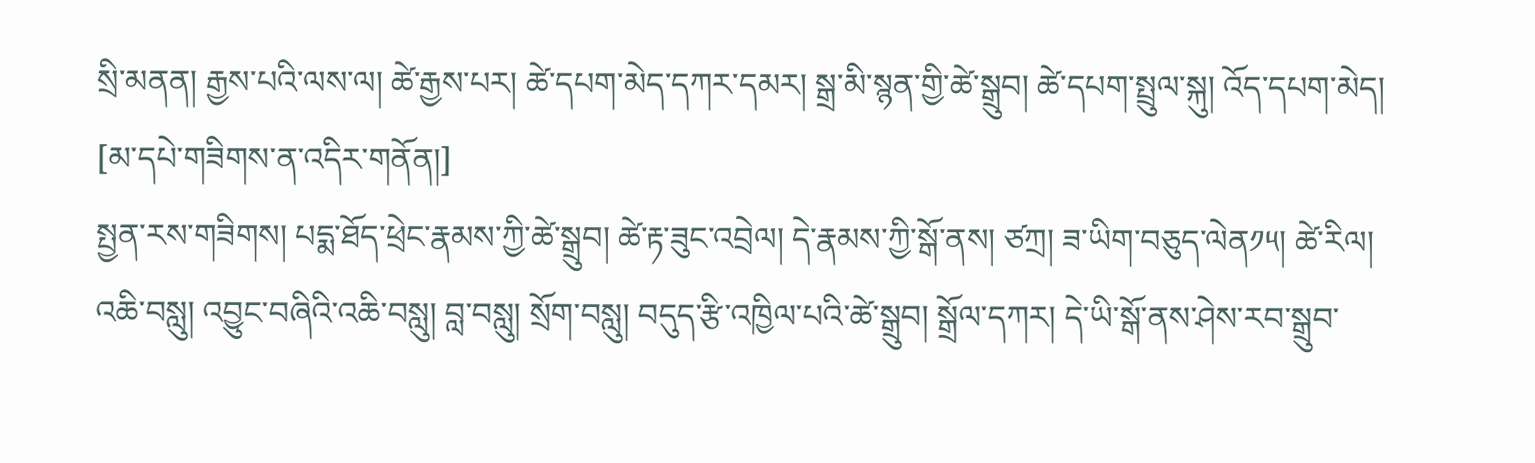སྲི་མནན། རྒྱས་པའི་ལས་ལ། ཚེ་རྒྱས་པར། ཚེ་དཔག་མེད་དཀར་དམར། སྒྲ་མི་སྙན་གྱི་ཚེ་སྒྲུབ། ཚེ་དཔག་སྤྲུལ་སྐུ། འོད་དཔག་མེད།
[མ་དཔེ་གཟིགས་ན་འདིར་གནོན།]
སྤྱན་རས་གཟིགས། པདྨ་ཐོད་ཕྲེང་རྣམས་ཀྱི་ཚེ་སྒྲུབ། ཚེ་རྟ་ཟུང་འབྲེལ། དེ་རྣམས་ཀྱི་སྒོ་ནས། ཙཀྲ། ཟ་ཡིག་བཅུད་ལེན༡༥། ཚེ་རིལ། འཆི་བསླུ། འབྱུང་བཞིའི་འཆི་བསླུ། བླ་བསླུ། སྲོག་བསླུ། བདུད་རྩི་འཁྱིལ་པའི་ཚེ་སྒྲུབ། སྒྲོལ་དཀར། དེ་ཡི་སྒོ་ནས་ཤེས་རབ་སྒྲུབ་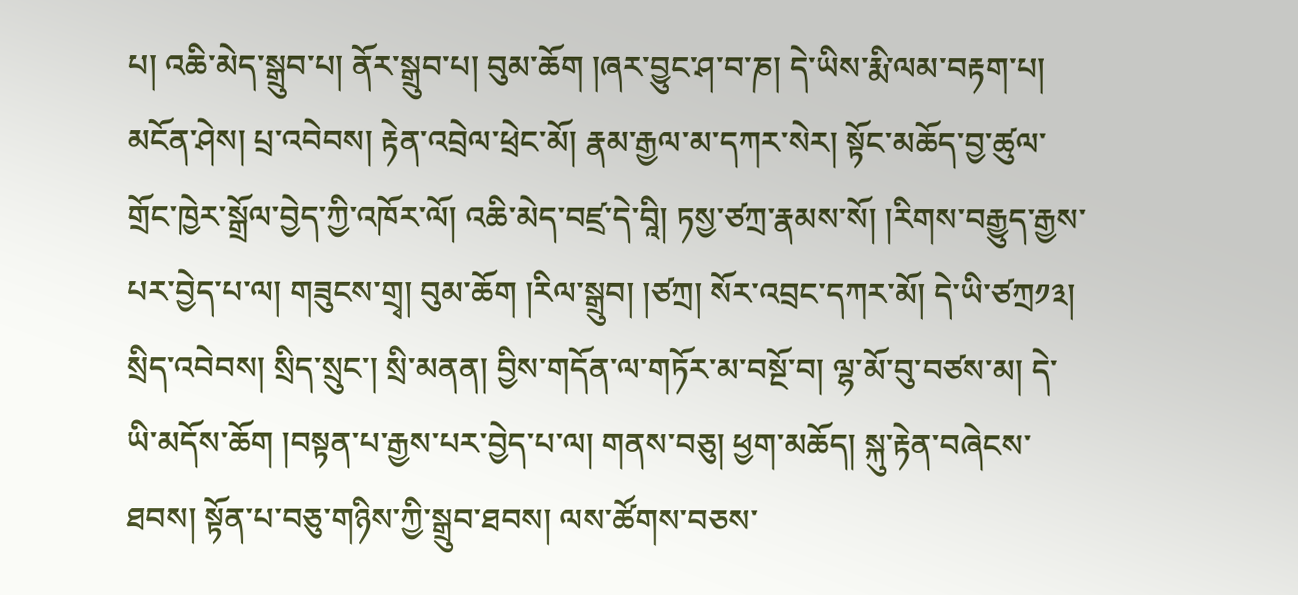པ། འཆི་མེད་སྒྲུབ་པ། ནོར་སྒྲུབ་པ། བུམ་ཆོག །ཞར་བྱུང་ཤ་བ་ཎ། དེ་ཡིས་རྨི་ལམ་བརྟག་པ། མངོན་ཤེས། པྲ་འབེབས། རྟེན་འབྲེལ་ཕྲེང་མོ། རྣམ་རྒྱལ་མ་དཀར་སེར། སྟོང་མཆོད་བྱ་ཚུལ་གྲོང་ཁྱེར་སྒྲོལ་བྱེད་ཀྱི་འཁོར་ལོ། འཆི་མེད་བཛྲ་དེ་བཱི། ཏསྱ་ཙཀྲ་རྣམས་སོ། །རིགས་བརྒྱུད་རྒྱས་པར་བྱེད་པ་ལ། གཟུངས་གྲྭ། བུམ་ཆོག །རིལ་སྒྲུབ། །ཙཀྲ། སོར་འབྲང་དཀར་མོ། དེ་ཡི་ཙཀྲ༡༣། སྲིད་འབེབས། སྲིད་སྲུང་། སྲི་མནན། བྱིས་གདོན་ལ་གཏོར་མ་བསྔོ་བ། ལྷ་མོ་བུ་བཙས་མ། དེ་ཡི་མདོས་ཆོག །བསྟན་པ་རྒྱས་པར་བྱེད་པ་ལ། གནས་བཅུ། ཕྱག་མཆོད། སྐུ་རྟེན་བཞེངས་ཐབས། སྟོན་པ་བཅུ་གཉིས་ཀྱི་སྒྲུབ་ཐབས། ལས་ཚོགས་བཅས་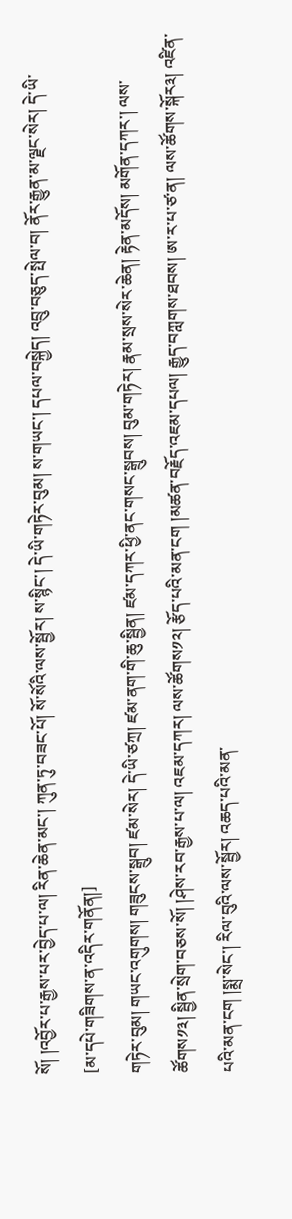སོ། །འབྱོར་པ་རྒྱས་པར་བྱེད་པ་ལ། རིན་ཆེན་མང་། ཀུན་ཏུ་བཟང་པོ། སོ་སོའི་ལས་སྦྱོར། ས་སྙིང་། དེ་ཡི་གཏེར་བུམ། ས་གཡང་། དཔལ་བསྐྱེད། འབྲུ་བཅུད་སྤེལ་བ། ནོར་རྒྱུན་མ་ལྗང་སེར། དེ་ཡི་
[མ་དཔེ་གཟིགས་ན་འདིར་གནོན།]
གཏེར་བུམ། གཡང་འགུགས། གཟུངས་སྒྲུབ། ཛམ་སེར། དེ་ཡི་ཙཀྲ། ཛམ་ནག་གི་ཆུ་སྦྱིན། ཛམ་དཀར་ཕྱི་ནང་གསང་སྒྲུབས། བུམ་གཏེར། རྣམ་སྲས་སེར་ཆེན། རྟེན་མདོས། མགོན་དཀར་། ལས་ཚོགས༡༣། སྦྱིན་སྲེག་བཅས་སོ། །ཤེས་རབ་རྒྱས་པ་ལ། འཇམ་དཀར། ལས་ཚོགས༡༢། རྩོད་པའི་མན་ངག །མཚན་བརྗོད་འཇམ་དཔལ། རྒྱུད་བཀླགས་ཐབས། ཨ་ར་པ་ཙ་ན། ལས་ཚོགས་སྐོར༣། འཛིན་པའི་མན་ངག །སྨྲ་སེང་། རིལ་བུའི་ལས་སྦྱོར། འཆད་པའི་མན་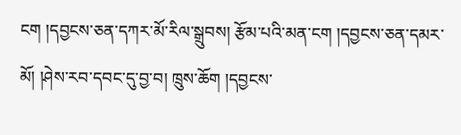ངག །དབྱངས་ཅན་དཀར་མོ་རིལ་སྒྲུབས། རྩོམ་པའི་མན་ངག །དབྱངས་ཅན་དམར་མོ། །ཤེས་རབ་དབང་དུ་བྱ་བ། ཁྲུས་ཆོག །དབྱངས་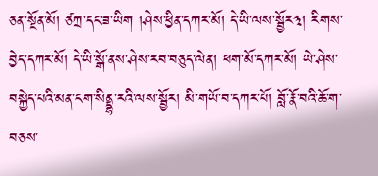ཅན་སྔོན་མོ། ཙཀྲ་དང་ཟ་ཡིག །ཤེས་ཕྱིན་དཀར་མོ། དེ་ཡི་ལས་སྦྱོར༣། རིགས་བྱེད་དཀར་མོ། དེ་ཡི་སྒོ་ནས་ཤེས་རབ་བཅུད་ལེན། ཕག་མོ་དཀར་མོ། ཡེ་ཤེས་བསྐྱེད་པའི་མན་ངག་སིནྡྷ་རའི་ལས་སྦྱོར། མི་གཡོ་བ་དཀར་པོ། བློ་རྣོ་བའི་ཆོ་ག་བཅས་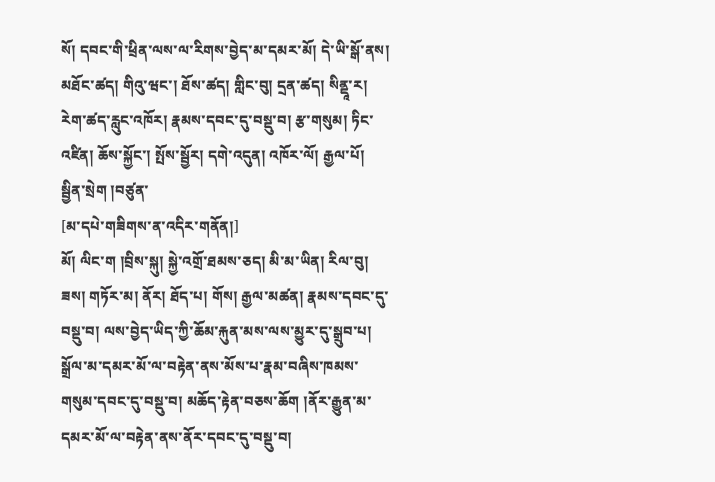སོ། དབང་གི་ཕྲིན་ལས་ལ་རིགས་བྱེད་མ་དམར་མོ། དེ་ཡི་སྒོ་ནས། མཐོང་ཚད། གིའུ་ཝང་། ཐོས་ཚད། གླིང་བུ། དྲན་ཚད། སིནྡཱ་ར། རེག་ཚད་རླུང་འཁོར། རྣམས་དབང་དུ་བསྡུ་བ། རྩ་གསུམ། ཏིང་འཛིན། ཆོས་སྐྱོང་། སྤོས་སྦྱོར། དགེ་འདུན། འཁོར་ལོ། རྒྱལ་པོ། སྦྱིན་སྲེག །བཙུན་
[མ་དཔེ་གཟིགས་ན་འདིར་གནོན།]
མོ། ལིང་ག །བྲིས་སྐུ། སྐྱེ་འགྲོ་ཐམས་ཅད། མི་མ་ཡིན། རིལ་བུ། ཟས། གཏོར་མ། ནོར། ཐོད་པ། གོས། རྒྱལ་མཚན། རྣམས་དབང་དུ་བསྡུ་བ། ལས་བྱེད་ཡིད་ཀྱི་ཆོམ་རྐུན་མས་ལས་མྱུར་དུ་སྒྲུབ་པ། སྒྲོལ་མ་དམར་མོ་ལ་བརྟེན་ནས་མོས་པ་རྣམ་བཞིས་ཁམས་གསུམ་དབང་དུ་བསྡུ་བ། མཆོད་རྟེན་བཅས་ཆོག །ནོར་རྒྱུན་མ་དམར་མོ་ལ་བརྟེན་ནས་ནོར་དབང་དུ་བསྡུ་བ།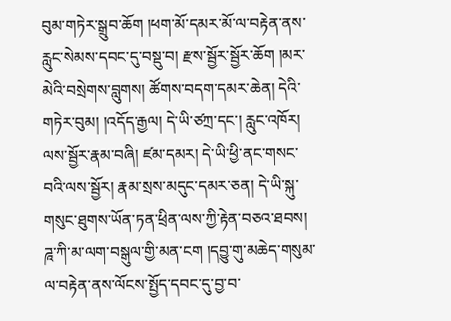བུམ་གཏེར་སྒྲུབ་ཆོག །ཕག་མོ་དམར་མོ་ལ་བརྟེན་ནས་རླུང་སེམས་དབང་དུ་བསྡུ་བ། རྫས་སྦྱོར་སྦྱོར་ཆོག །མར་མེའི་བསྲེགས་བླུགས། ཚོགས་བདག་དམར་ཆེན། དེའི་གཏེར་བུམ། །འདོད་རྒྱལ། དེ་ཡི་ཙཀྲ་དང་། རླུང་འཁོར། ལས་སྦྱོར་རྣམ་བཞི། ཛམ་དམར། དེ་ཡི་ཕྱི་ནང་གསང་བའི་ལས་སྦྱོར། རྣམ་སྲས་མདུང་དམར་ཅན། དེ་ཡི་སྐུ་གསུང་ཐུགས་ཡོན་ཏན་ཕྲིན་ལས་ཀྱི་རྟེན་བཅའ་ཐབས། ཌཱ་ཀི་མ་ལག་བསྒུལ་གྱི་མན་ངག །དབྱུ་གུ་མཆེད་གསུམ་ལ་བརྟེན་ནས་ལོངས་སྤྱོད་དབང་དུ་བྱ་བ་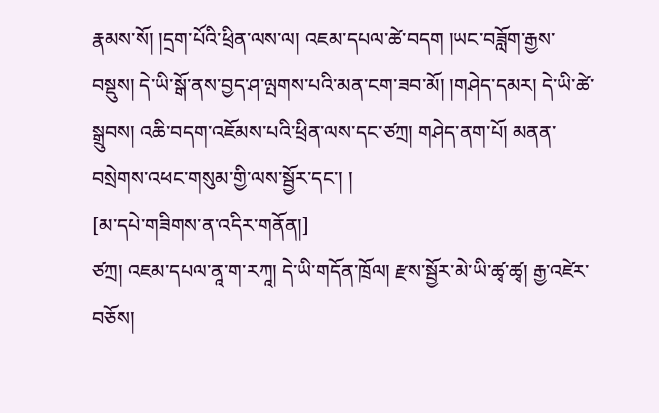རྣམས་སོ། །དྲག་པོའི་ཕྲིན་ལས་ལ། འཇམ་དཔལ་ཚེ་བདག །ཡང་བཟློག་རྒྱས་བསྡུས། དེ་ཡི་སྒོ་ནས་བྱད་ཤ་ལྤགས་པའི་མན་ངག་ཟབ་མོ། །གཤེད་དམར། དེ་ཡི་ཚེ་སྒྲུབས། འཆི་བདག་འཇོམས་པའི་ཕྲིན་ལས་དང་ཙཀྲ། གཤེད་ནག་པོ། མནན་བསྲེགས་འཕང་གསུམ་གྱི་ལས་སྦྱོར་དང་། །
[མ་དཔེ་གཟིགས་ན་འདིར་གནོན།]
ཙཀྲ། འཇམ་དཔལ་ནཱ་ག་རཀཱ། དེ་ཡི་གདོན་ཁྲོལ། རྫས་སྦྱོར་མེ་ཡི་ཚྭ་ཚྭ། རྒྱ་འཛེར་བཅོས།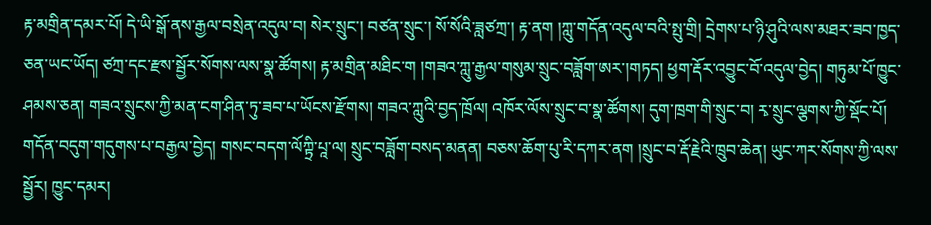རྟ་མགྲིན་དམར་པོ། དེ་ཡི་སྒོ་ནས་རྒྱལ་བསྲེན་འདུལ་བ། སེར་སྲུང་། བཙན་སྲུང་། སོ་སོའི་ཟླཙཀྲ་། རྟ་ནག །ཀླུ་གདོན་འདུལ་བའི་སྤུ་གྲི། དྲེགས་པ་ཉི་ཤུའི་ལས་མཐར་ཟབ་ཁྱད་ཅན་ཡང་ཡོད། ཙཀྲ་དང་རྫས་སྦྱོར་སོགས་ལས་སྣ་ཚོགས། རྟ་མགྲིན་མཐིང་ག །གཟའ་ཀླུ་རྒྱལ་གསུམ་སྲུང་བཟློག་ཨར་།གཏད། ཕྱག་རྡོར་འབྱུང་བོ་འདུལ་བྱེད། གཏུམ་པོ་ཁྱུང་ཤམས་ཅན། གཟའ་སྲུངས་ཀྱི་མན་ངག་ཤིན་ཏུ་ཟབ་པ་ཡོངས་རྫོགས། གཟའ་ཀླུའི་བྱད་ཁྲོལ། འཁོར་ལོས་སྲུང་བ་སྣ་ཚོགས། དུག་ཁྲག་གི་སྲུང་བ། རྭ་སྲུང་ལྕགས་ཀྱི་སྡོང་པོ། གདོན་བདུག་གདུགས་པ་བརྒྱལ་བྱེད། གསང་བདག་ལོཀྟྲི་པཱ་ལ། སྲུང་བཟློག་བསད་མནན། བཅས་ཆོག་པུ་རི་དཀར་ནག །སྲུང་བ་རྡོ་རྗེའི་ཁྲུབ་ཆེན། ཡུང་ཀར་སོགས་ཀྱི་ལས་སྦྱོར། ཁྱུང་དམར།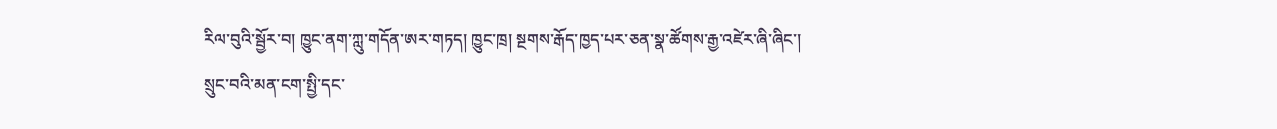རིལ་བུའི་སྦྱོར་བ། ཁྱུང་ནག་ཀླུ་གདོན་ཨར་གཏད། ཁྱུང་ཁྲ། སྔགས་རྒོད་ཁྱད་པར་ཅན་སྣ་ཚོགས་རྒྱ་འཛེར་ཞི་ཞིང་། སྲུང་བའི་མན་ངག་སྤྱི་དང་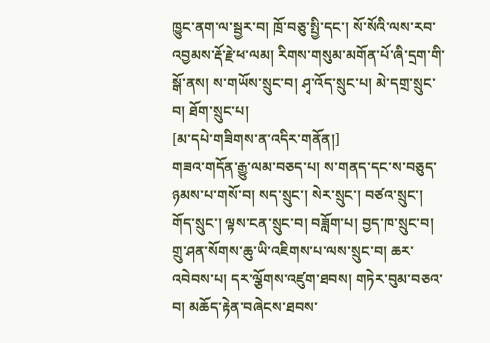ཁྱུང་ནག་ལ་སྦྱར་བ། ཁྲོ་བཅུ་སྤྱི་དང་། སོ་སོའི་ལས་རབ་འབྱམས་རྡོ་རྗེ་ཕ་ལམ། རིགས་གསུམ་མགོན་པོ་ཞི་དྲག་གི་སྒོ་ནས། ས་གཡོས་སྲུང་བ། ཤྭ་འོད་སྲུང་པ། མེ་དགྲ་སྲུང་བ། ཐོག་སྲུང་པ།
[མ་དཔེ་གཟིགས་ན་འདིར་གནོན།]
གཟའ་གདོན་རྒྱུ་ལམ་བཅད་པ། ས་གནད་དང་ས་བཅུད་ཉམས་པ་གསོ་བ། སད་སྲུང་། སེར་སྲུང་། བཙའ་སྲུང་། གོད་སྲུང་། ལྟས་ངན་སྲུང་བ། བཟློག་པ། བྱད་ཁ་སྲུང་བ། གྲུ་ཤན་སོགས་ཆུ་ཡི་འཇིགས་པ་ལས་སྲུང་བ། ཆར་འབེབས་པ། དར་ལྕོགས་འཛུག་ཐབས། གཏེར་བུམ་བཅའ་བ། མཆོད་རྟེན་བཞེངས་ཐབས་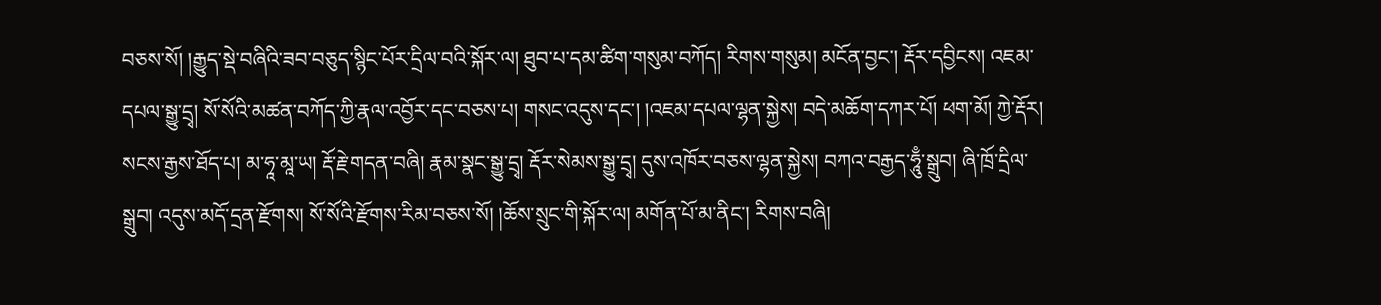བཅས་སོ། །རྒྱུད་སྡེ་བཞིའི་ཟབ་བཅུད་སྙིང་པོར་དྲིལ་བའི་སྐོར་ལ། ཐུབ་པ་དམ་ཚིག་གསུམ་བཀོད། རིགས་གསུམ། མངོན་བྱང་། རྡོར་དབྱིངས། འཇམ་དཔལ་སྒྱུ་དྲྭ། སོ་སོའི་མཚན་བཀོད་ཀྱི་རྣལ་འབྱོར་དང་བཅས་པ། གསང་འདུས་དང་། །འཇམ་དཔལ་ལྷན་སྐྱེས། བདེ་མཆོག་དཀར་པོ། ཕག་མོ། ཀྱེ་རྡོར། སངས་རྒྱས་ཐོད་པ། མ་ཧཱ་མཱ་ཡ། རྡོ་རྗེ་གདན་བཞི། རྣམ་སྣང་སྒྱུ་དྲྭ། རྡོར་སེམས་སྒྱུ་དྲྭ། དུས་འཁོར་བཅས་ལྷན་སྐྱེས། བཀའ་བརྒྱད་ཧཱུྃ་སྒྲུབ། ཞི་ཁྲོ་དྲིལ་སྒྲུབ། འདུས་མདོ་དྲན་རྫོགས། སོ་སོའི་རྫོགས་རིམ་བཅས་སོ། །ཆོས་སྲུང་གི་སྐོར་ལ། མགོན་པོ་མ་ནིང་། རིགས་བཞི།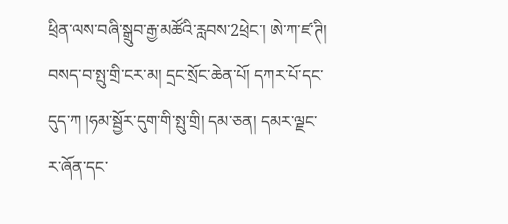ཕྲིན་ལས་བཞི་སྒྲུབ་རྒྱ་མཚོའི་རླབས་2ཕྲེང་། ཨེ་ཀ་ཛ་ཊི། བསད་བ་སྤུ་གྲི་ངར་མ། དྲང་སྲོང་ཆེན་པོ། དཀར་པོ་དང་དུད་ཀ །ཧམ་སྦྱོར་དུག་གི་སྤུ་གྲི། དམ་ཅན། དམར་ལྗང་ར་ཞོན་དང་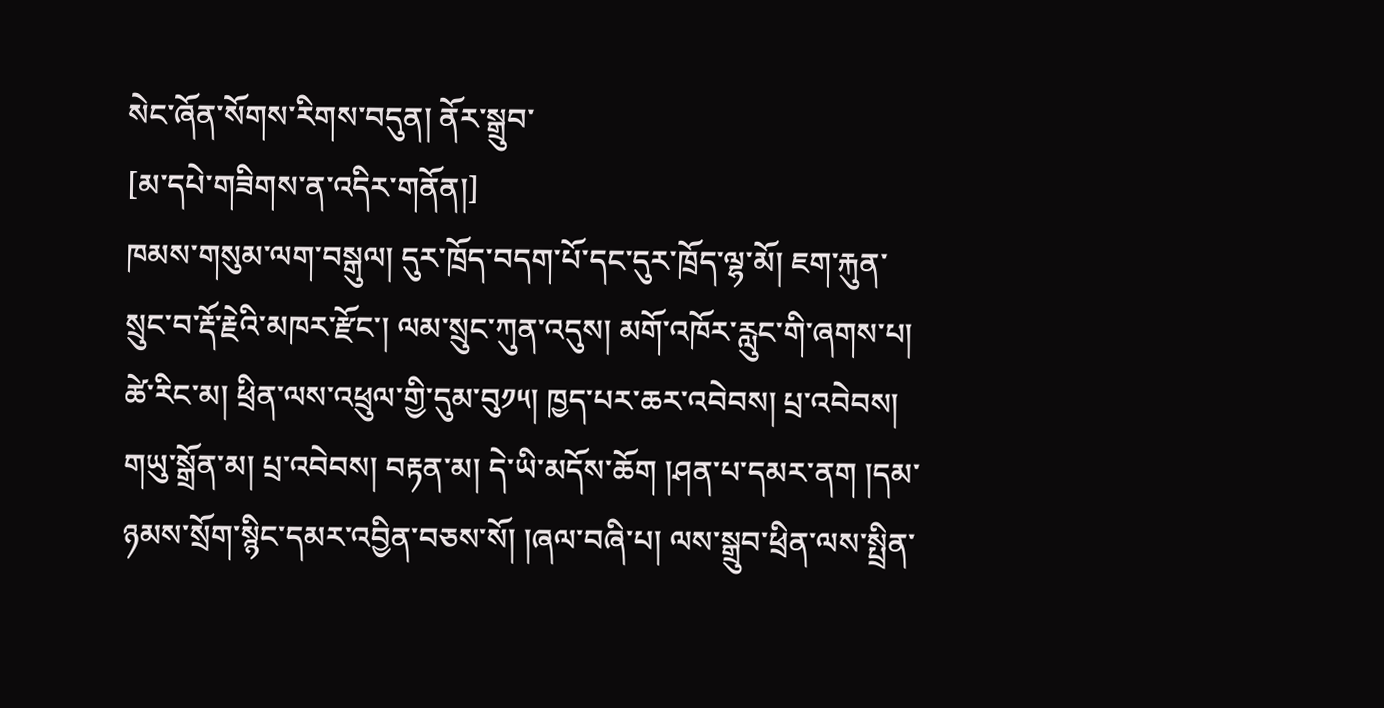སེང་ཞོན་སོགས་རིགས་བདུན། ནོར་སྒྲུབ་
[མ་དཔེ་གཟིགས་ན་འདིར་གནོན།]
ཁམས་གསུམ་ལག་བསྒུལ། དུར་ཁྲོད་བདག་པོ་དང་དུར་ཁྲོད་ལྷ་མོ། ཇག་རྐུན་སྲུང་བ་རྡོ་རྗེའི་མཁར་རྫོང་། ལམ་སྲུང་ཀུན་འདུས། མགོ་འཁོར་རླུང་གི་ཞགས་པ། ཚེ་རིང་མ། ཕྲིན་ལས་འཕྲུལ་གྱི་དུམ་བུ༡༥། ཁྱད་པར་ཆར་འབེབས། པྲ་འབེབས། གཡུ་སྒྲོན་མ། པྲ་འབེབས། བརྟན་མ། དེ་ཡི་མདོས་ཆོག །ཤན་པ་དམར་ནག །དམ་ཉམས་སྲོག་སྙིང་དམར་འབྱིན་བཅས་སོ། །ཞལ་བཞི་པ། ལས་སྒྲུབ་ཕྲིན་ལས་སྤྲིན་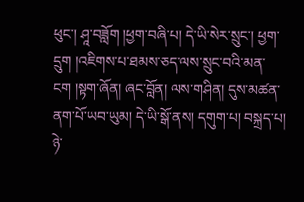ཕུང་། ཤཱ་བཟློག །ཕྱག་བཞི་པ། དེ་ཡི་སེར་སྲུང་། ཕྱག་དྲུག །འཇིགས་པ་ཐམས་ཅད་ལས་སྲུང་བའི་མན་ངག །སྟག་ཞོན། ཞང་བློན། ལས་གཤིན། དུས་མཚན་ནག་པོ་ཡབ་ཡུམ། དེ་ཡི་སྒོ་ནས། དགུག་པ། བསྐྲད་པ། ཉེ་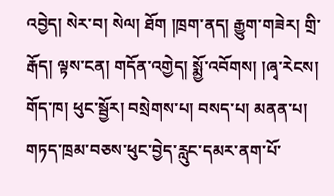འབྱེད། སེར་བ། སེལ། ཐོག །ཁྲག་ནད། རྒྱུག་གཟེར། གྲི་རྒོད། ལྟས་ངན། གདོན་འགྱེད། སྨྱོ་འབོགས། །ཞྭ་རེངས། གོད་ཁ། ཕུང་སྦྱོར། བསྲེགས་པ། བསད་པ། མནན་པ། གཏད་ཁྲམ་བཅས་ཕུང་བྱེད་རླུང་དམར་ནག་པོ་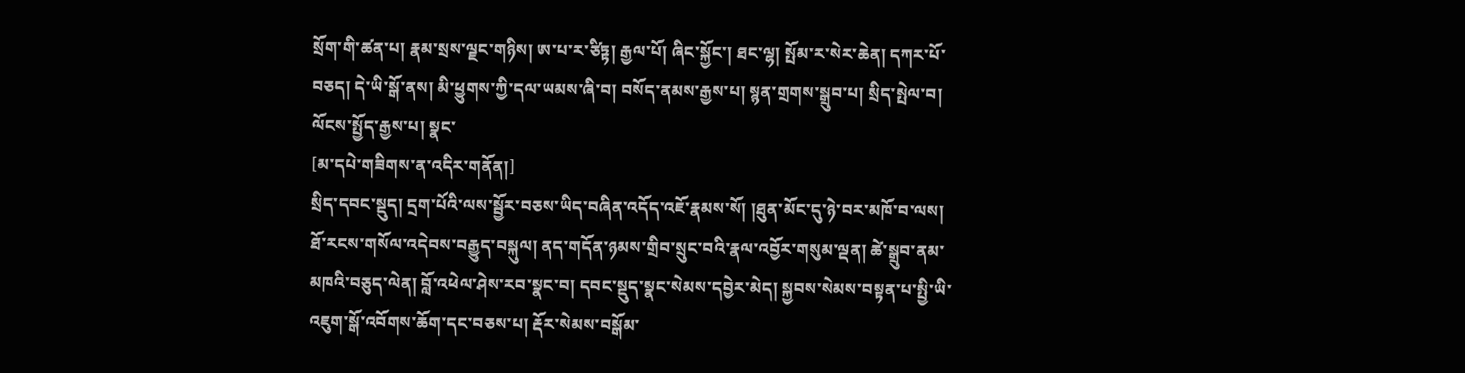སྲོག་གི་ཚན་པ། རྣམ་སྲས་ལྗང་གཉིས། ཨ་པ་ར་ཙིཏྟ། རྒྱལ་པོ། ཞིང་སྐྱོང་། ཐང་ལྷ། སྤོམ་ར་སེར་ཆེན། དཀར་པོ་བཅད། དེ་ཡི་སྒོ་ནས། མི་ཕྱུགས་ཀྱི་དལ་ཡམས་ཞི་བ། བསོད་ནམས་རྒྱས་པ། སྙན་གྲགས་སྒྲུབ་པ། སྲིད་སྤེལ་བ། ལོངས་སྤྱོད་རྒྱས་པ། སྣང་
[མ་དཔེ་གཟིགས་ན་འདིར་གནོན།]
སྲིད་དབང་སྡུད། དྲག་པོའི་ལས་སྦྱོར་བཅས་ཡིད་བཞིན་འདོད་འཇོ་རྣམས་སོ། །ཐུན་མོང་དུ་ཉེ་བར་མཁོ་བ་ལས། ཐོ་རངས་གསོལ་འདེབས་བརྒྱུད་བསྐུལ། ནད་གདོན་ཉམས་གྲིབ་སྲུང་བའི་རྣལ་འབྱོར་གསུམ་ལྡན། ཚེ་སྒྲུབ་ནམ་མཁའི་བཅུད་ལེན། བློ་འཕེལ་ཤེས་རབ་སྣང་བ། དབང་སྡུད་སྣང་སེམས་དབྱེར་མེད། སྐྱབས་སེམས་བསྟན་པ་སྤྱི་ཡི་འཇུག་སྒོ་འབོགས་ཆོག་དང་བཅས་པ། རྡོར་སེམས་བསྒོམ་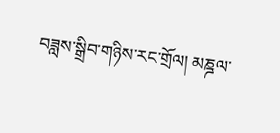བཟླས་སྒྲིབ་གཉིས་རང་གྲོལ། མཎྜལ་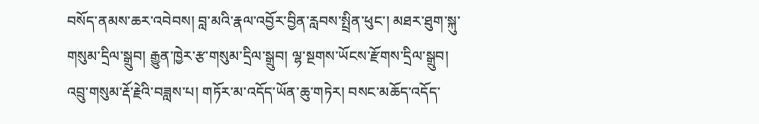བསོད་ནམས་ཆར་འབེབས། བླ་མའི་རྣལ་འབྱོར་བྱིན་རླབས་སྤྲིན་ཕུང་། མཐར་ཐུག་སྐུ་གསུམ་དྲིལ་སྒྲུབ། རྒྱུན་ཁྱེར་རྩ་གསུམ་དྲིལ་སྒྲུབ། ལྷ་སྔགས་ཡོངས་རྫོགས་དྲིལ་སྒྲུབ། འབྲུ་གསུམ་རྡོ་རྗེའི་བཟླས་པ། གཏོར་མ་འདོད་ཡོན་ཆུ་གཏེར། བསང་མཆོད་འདོད་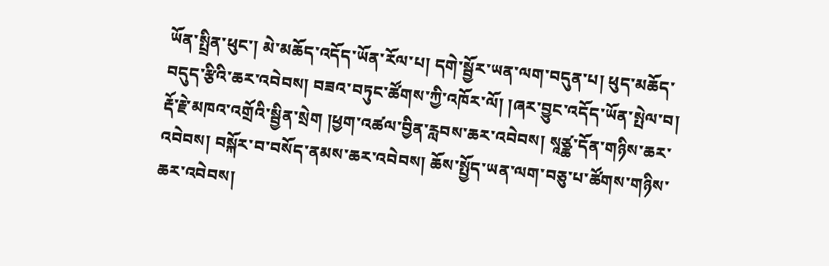ཡོན་སྤྲིན་ཕུང་། མེ་མཆོད་འདོད་ཡོན་རོལ་པ། དགེ་སྦྱོར་ཡན་ལག་བདུན་པ། ཕུད་མཆོད་བདུད་རྩིའི་ཆར་འབེབས། བཟའ་བཏུང་ཚོགས་ཀྱི་འཁོར་ལོ། །ཞར་བྱུང་འདོད་ཡོན་སྤེལ་བ། རྡོ་རྗེ་མཁའ་འགྲོའི་སྦྱིན་སྲེག །ཕྱག་འཚལ་བྱིན་རླབས་ཆར་འབེབས། སཱཙྪ་དོན་གཉིས་ཆར་འབེབས། བསྐོར་བ་བསོད་ནམས་ཆར་འབེབས། ཆོས་སྤྱོད་ཡན་ལག་བཅུ་པ་ཚོགས་གཉིས་ཆར་འབེབས།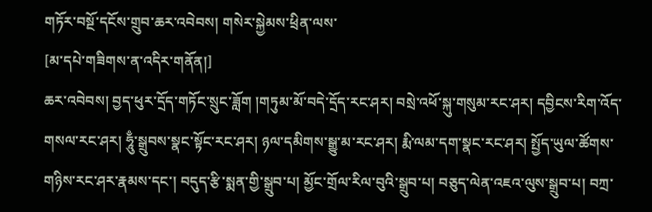གཏོར་བསྔོ་དངོས་གྲུབ་ཆར་འབེབས། གསེར་སྐྱེམས་ཕྲིན་ལས་
[མ་དཔེ་གཟིགས་ན་འདིར་གནོན།]
ཆར་འབེབས། བྱད་ཕུར་དྲོད་གཏོང་སྲུང་ཟློག །གཏུམ་མོ་བདེ་དྲོད་རང་ཤར། བསྲེ་འཕོ་སྐུ་གསུམ་རང་ཤར། དབྱིངས་རིག་འོད་གསལ་རང་ཤར། ཧཱུྃ་སྒྲུབས་སྣང་སྟོང་རང་ཤར། ཉལ་དམིགས་སྒྱུ་མ་རང་ཤར། རྨི་ལམ་དག་སྣང་རང་ཤར། སྤྱོད་ཡུལ་ཚོགས་གཉིས་རང་ཤར་རྣམས་དང་། བདུད་རྩི་སྨན་གྱི་སྒྲུབ་པ། མྱོང་གྲོལ་རིལ་བུའི་སྒྲུབ་པ། བཅུད་ལེན་འཇའ་ལུས་སྒྲུབ་པ། བཀྲ་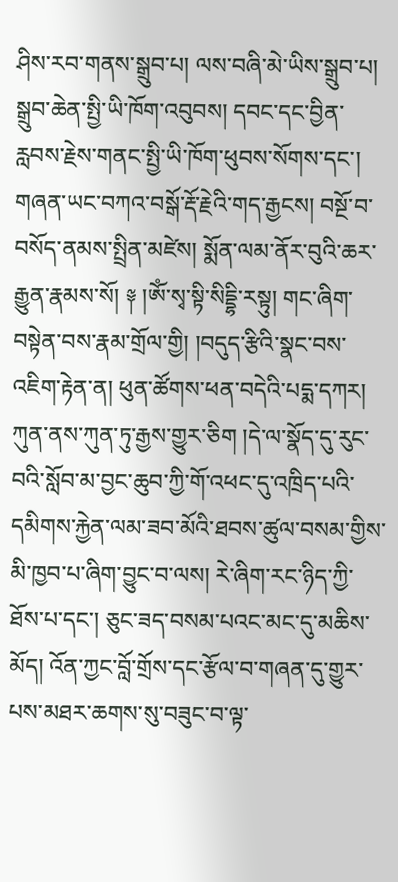ཤིས་རབ་གནས་སྒྲུབ་པ། ལས་བཞི་མེ་ཡིས་སྒྲུབ་པ། སྒྲུབ་ཆེན་སྤྱི་ཡི་ཁོག་འབུབས། དབང་དང་བྱིན་རླབས་རྗེས་གནང་སྤྱི་ཡི་ཁོག་ཕུབས་སོགས་དང་། གཞན་ཡང་བཀའ་བསྒོ་རྡོ་རྗེའི་གད་རྒྱངས། བསྔོ་བ་བསོད་ནམས་སྤྲིན་མཛེས། སྨོན་ལམ་ནོར་བུའི་ཆར་རྒྱུན་རྣམས་སོ། ༈ །ཨོཾ་སྭ་སྟི་སིདྡྷི་རསྟུ། གང་ཞིག་བསྟེན་བས་རྣམ་གྲོལ་གྱི། །བདུད་རྩིའི་སྣང་བས་འཇིག་རྟེན་ན། ཕུན་ཚོགས་ཕན་བདེའི་པདྨ་དཀར། ཀུན་ནས་ཀུན་ཏུ་རྒྱས་གྱུར་ཅིག །དེ་ལ་སྣོད་དུ་རུང་བའི་སློབ་མ་བྱང་ཆུབ་ཀྱི་གོ་འཕང་དུ་འཁྲིད་པའི་དམིགས་རྐྱེན་ལམ་ཟབ་མོའི་ཐབས་ཚུལ་བསམ་གྱིས་མི་ཁྱབ་པ་ཞིག་བྱུང་བ་ལས། རེ་ཞིག་རང་ཉིད་ཀྱི་ཐོས་པ་དང་། ཅུང་ཟད་བསམ་པའང་མང་དུ་མཆིས་མོད། འོན་ཀྱང་བློ་གྲོས་དང་རྩོལ་བ་གཞན་དུ་གྱུར་པས་མཐར་ཆགས་སུ་བཟུང་བ་ལྟ་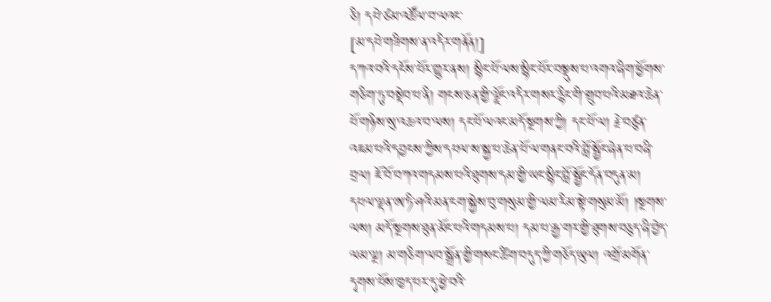ཅི། དཔེ་ཙམ་འཚོལ་བ་ལའང་
[མ་དཔེ་གཟིགས་ན་འདིར་གནོན།]
དཀའ་བའི་དངོས་པོར་གྱུར་ནས། སྙིང་པོ་ལས་སྙིང་པོར་བསྡུས་པ་འགའ་ཞིག་ཕྱོགས་གཅིག་ཏུ་བསྡེབ་པ་ནི། གངས་ཅན་གྱི་ལྗོང་འདིར་གསར་རྙིང་གི་གྲུབ་པའི་མཐའ་ཆེན་པོ་གཉིས་སུ་འཆའ་བ་ལས། དང་པོ་ལའང་མདོ་སྔགས་ཀྱི། དང་པོ་ལ། རྗེ་བཙུན་འཇམ་པའི་དབྱངས་ཀྱིས་དཔལ་ས་སྐྱ་པ་ཆེན་པོ་ལ་གནང་བའི་བློ་སྦྱོང་ཞེན་པ་བཞི་བྲལ། ཇོ་བོ་བཀའ་གདམས་པའི་ཐུགས་དམ་གྱི་ཡང་སྙིང་བློ་སྦྱོང་དོན་བདུན་མ། དཔལ་ལྡན་ཨ་ཏི་ཤའི་མན་ངག་སྐྱེས་བུ་གསུམ་གྱི་ལམ་རིམ་སྟེ་གསུམ་མོ། །སྔགས་ལས། མདོ་སྔགས་ཐུན་མོང་པའི་གདམས་པ། དམ་པ་རྒྱ་གར་གྱི་ཐུགས་བཅུད་ཞི་བྱེད་ལམ་ལྔ། མ་གཅིག་ལབ་སྒྲོན་གྱི་གསང་ཚིག་བདུད་ཀྱི་གཅོད་ཡུལ། འགྲོ་མགོན་དྭགས་པོས་ཁྱད་པར་དུ་ཕྱེ་བའི་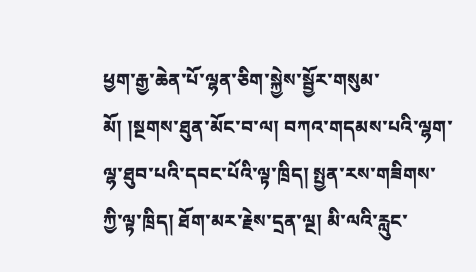ཕྱག་རྒྱ་ཆེན་པོ་ལྷན་ཅིག་སྐྱེས་སྦྱོར་གསུམ་མོ། །སྔགས་ཐུན་མོང་བ་ལ། བཀའ་གདམས་པའི་ལྷག་ལྷ་ཐུབ་པའི་དབང་པོའི་ལྟ་ཁྲིད། སྤྱན་རས་གཟིགས་ཀྱི་ལྟ་ཁྲིད། ཐོག་མར་རྗེས་དྲན་ལྔ། མི་ལའི་རླུང་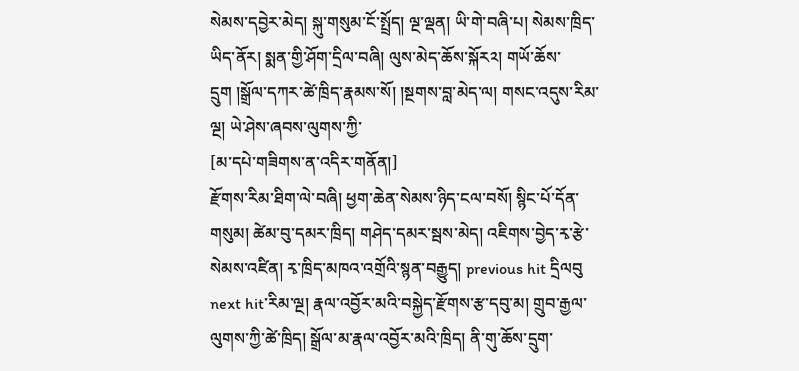སེམས་དབྱེར་མེད། སྐུ་གསུམ་ངོ་སྤྲོད། ལྔ་ལྡན། ཡི་གེ་བཞི་པ། སེམས་ཁྲིད་ཡིད་ནོར། སྨན་གྱི་ཤོག་དྲིལ་བཞི། ལུས་མེད་ཆོས་སྐོར༢། གཡོ་ཆོས་དྲུག །སྒྲོལ་དཀར་ཚེ་ཁྲིད་རྣམས་སོ། །སྔགས་བླ་མེད་ལ། གསང་འདུས་རིམ་ལྔ། ཡེ་ཤེས་ཞབས་ལུགས་ཀྱི་
[མ་དཔེ་གཟིགས་ན་འདིར་གནོན།]
རྫོགས་རིམ་ཐིག་ལེ་བཞི། ཕྱག་ཆེན་སེམས་ཉིད་ངལ་བསོ། སྙིང་པོ་དོན་གསུམ། ཚེམ་བུ་དམར་ཁྲིད། གཤེད་དམར་སྦས་མེད། འཇིགས་བྱེད་རྭ་རྩེ་སེམས་འཛིན། རྭ་ཁྲིད་མཁའ་འགྲོའི་སྙན་བརྒྱུད། previous hit དྲིལབུ next hit་རིམ་ལྔ། རྣལ་འབྱོར་མའི་བསྐྱེད་རྫོགས་རྩ་དབུ་མ། གྲུབ་རྒྱལ་ལུགས་ཀྱི་ཚེ་ཁྲིད། སྒྲོལ་མ་རྣལ་འབྱོར་མའི་ཁྲིད། ནི་གུ་ཆོས་དྲུག་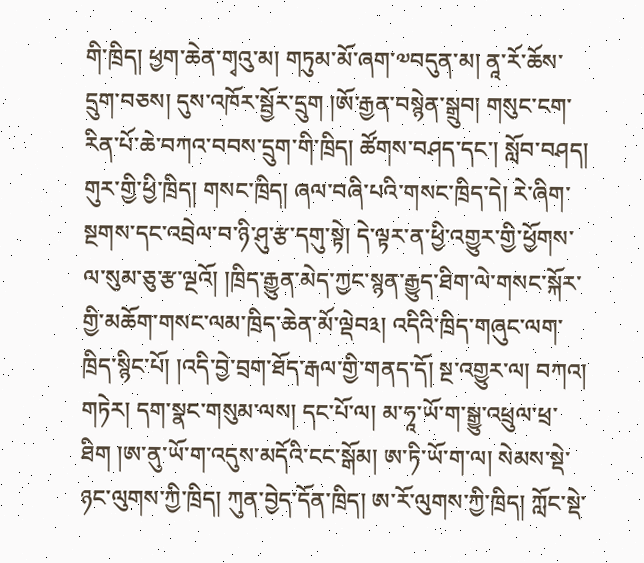གི་ཁྲིད། ཕྱག་ཆེན་གྭའུ་མ། གཏུམ་མོ་ཞག་༧བདུན་མ། ནཱ་རོ་ཆོས་དྲུག་བཅས། དུས་འཁོར་སྦྱོར་དྲུག །ཨོ་རྒྱན་བསྙེན་སྒྲུབ། གསུང་ངག་རིན་པོ་ཆེ་བཀའ་བབས་དྲུག་གི་ཁྲིད། ཚོགས་བཤད་དང་། སློབ་བཤད། གུར་གྱི་ཕྱི་ཁྲིད། གསང་ཁྲིད། ཞལ་བཞི་པའི་གསང་ཁྲིད་དེ། རེ་ཞིག་སྔགས་དང་འབྲེལ་བ་ཉི་ཤུ་རྩ་དགུ་སྟེ། དེ་ལྟར་ན་ཕྱི་འགྱུར་གྱི་ཕྱོགས་ལ་སུམ་ཅུ་རྩ་ལྔའོ། །ཁྲིད་རྒྱུན་མེད་ཀྱང་སྙན་རྒྱུད་ཐིག་ལེ་གསང་སྐོར་གྱི་མཆོག་གསང་ལམ་ཁྲིད་ཆེན་མོ་ལྡེབ༣། འདིའི་ཁྲིད་གཞུང་ལག་ཁྲིད་སྙིང་པོ། །འདི་བྱེ་བྲག་ཐོད་རྒལ་གྱི་གནད་དོ། སྔ་འགྱུར་ལ། བཀའ། གཏེར། དག་སྣང་གསུམ་ལས། དང་པོ་ལ། མ་ཧཱ་ཡོ་ག་སྒྱུ་འཕྲུལ་ཕྲ་ཐིག །ཨ་ནུ་ཡོ་ག་འདུས་མདོའི་ངང་སྒོམ། ཨ་ཏི་ཡོ་ག་ལ། སེམས་སྡེ་ཉང་ལུགས་ཀྱི་ཁྲིད། ཀུན་བྱེད་དོན་ཁྲིད། ཨ་རོ་ལུགས་ཀྱི་ཁྲིད། ཀློང་སྡེ་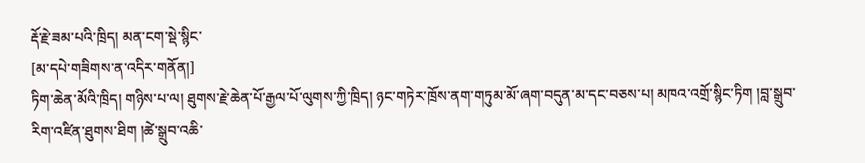རྡོ་རྗེ་ཟམ་པའི་ཁྲིད། མན་ངག་སྡེ་སྙིང་
[མ་དཔེ་གཟིགས་ན་འདིར་གནོན།]
ཏིག་ཆེན་མོའི་ཁྲིད། གཉིས་པ་ལ། ཐུགས་རྗེ་ཆེན་པོ་རྒྱལ་པོ་ལུགས་ཀྱི་ཁྲིད། ཉང་གཏེར་ཁྲོས་ནག་གཏུམ་མོ་ཞག་བདུན་མ་དང་བཅས་པ། མཁའ་འགྲོ་སྙིང་ཏིག །བླ་སྒྲུབ་རིག་འཛིན་ཐུགས་ཐིག །ཚེ་སྒྲུབ་འཆི་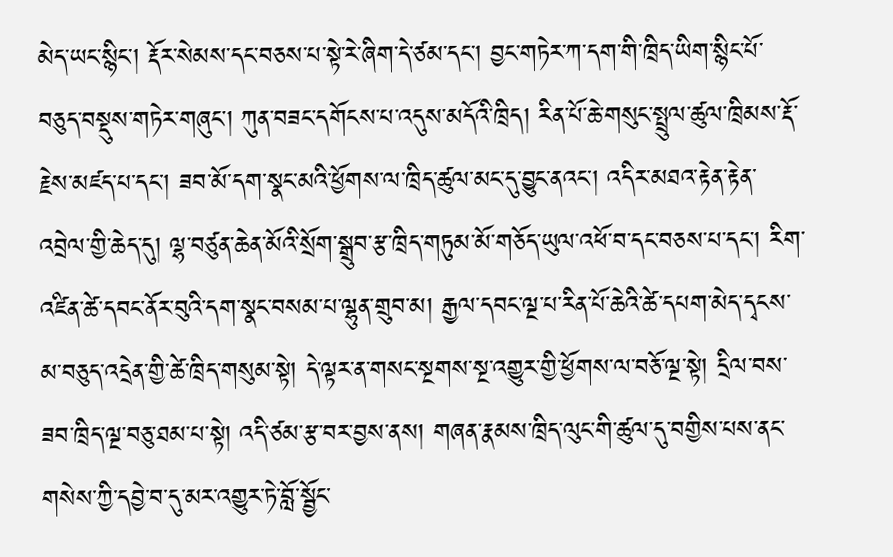མེད་ཡང་སྙིང་། རྡོར་སེམས་དང་བཅས་པ་སྟེ་རེ་ཞིག་དེ་ཙམ་དང་། བྱང་གཏེར་ཀ་དག་གི་ཁྲིད་ཡིག་སྙིང་པོ་བཅུད་བསྡུས་གཏེར་གཞུང་། ཀུན་བཟང་དགོངས་པ་འདུས་མདོའི་ཁྲིད། རིན་པོ་ཆེ་གསུང་སྤྲུལ་ཚུལ་ཁྲིམས་རྡོ་རྗེས་མཛད་པ་དང་། ཟབ་མོ་དག་སྣང་མའི་ཕྱོགས་ལ་ཁྲིད་ཚུལ་མང་དུ་བྱུང་ནའང་། འདིར་མཐའ་རྟེན་རྟེན་འབྲེལ་གྱི་ཆེད་དུ། ལྷ་བཙུན་ཆེན་མོའི་སྲོག་སྒྲུབ་རྩ་ཁྲིད་གཏུམ་མོ་གཅོད་ཡུལ་འཕོ་བ་དང་བཅས་པ་དང་། རིག་འཛིན་ཚེ་དབང་ནོར་བུའི་དག་སྣང་བསམ་པ་ལྷུན་གྲུབ་མ། རྒྱལ་དབང་ལྔ་པ་རིན་པོ་ཆེའི་ཚེ་དཔག་མེད་དྭངས་མ་བཅུད་འདྲེན་གྱི་ཚེ་ཁྲིད་གསུམ་སྟེ། དེ་ལྟར་ན་གསང་སྔགས་སྔ་འགྱུར་གྱི་ཕྱོགས་ལ་བཅོ་ལྔ་སྟེ། དྲིལ་བས་ཟབ་ཁྲིད་ལྔ་བཅུ་ཐམ་པ་སྟེ། འདི་ཙམ་རྩ་བར་བྱས་ནས། གཞན་རྣམས་ཁྲིད་ལུང་གི་ཚུལ་དུ་བགྱིས་པས་ནང་གསེས་ཀྱི་དབྱེ་བ་དུ་མར་འགྱུར་ཏེ་བློ་སྦྱོང་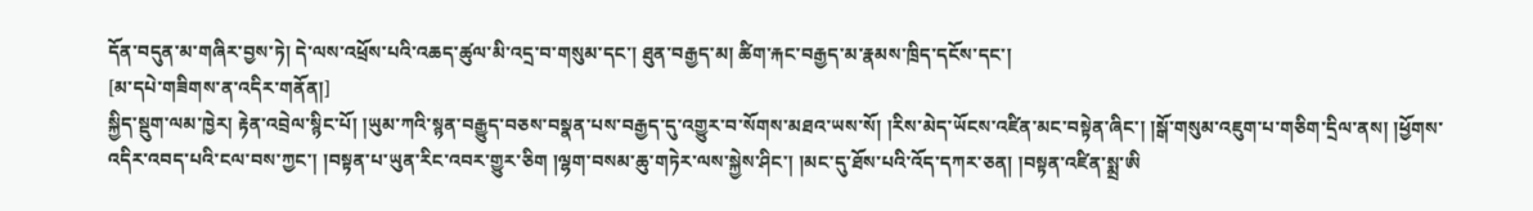དོན་བདུན་མ་གཞིར་བྱས་ཏེ། དེ་ལས་འཕྲོས་པའི་འཆད་ཚུལ་མི་འདྲ་བ་གསུམ་དང་། ཐུན་བརྒྱད་མ། ཚིག་རྐང་བརྒྱད་མ་རྣམས་ཁྲིད་དངོས་དང་།
[མ་དཔེ་གཟིགས་ན་འདིར་གནོན།]
སྐྱིད་སྡུག་ལམ་ཁྱེར། རྟེན་འབྲེལ་སྙིང་པོ། །ཡུམ་ཀའི་སྙན་བརྒྱུད་བཅས་བསྣན་པས་བརྒྱད་དུ་འགྱུར་བ་སོགས་མཐའ་ཡས་སོ། །རིས་མེད་ཡོངས་འཛིན་མང་བསྟེན་ཞིང་། །སྒོ་གསུམ་འཇུག་པ་གཅིག་དྲིལ་ནས། །ཕྱོགས་འདིར་འབད་པའི་ངལ་བས་ཀྱང་། །བསྟན་པ་ཡུན་རིང་འབར་གྱུར་ཅིག །ལྷག་བསམ་ཆུ་གཏེར་ལས་སྐྱེས་ཤིང་། །མང་དུ་ཐོས་པའི་འོད་དཀར་ཅན། །བསྟན་འཛིན་སྨྲ་ཨི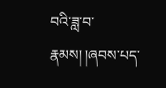བའི་ཟླ་བ་རྣམས། །ཞབས་པད་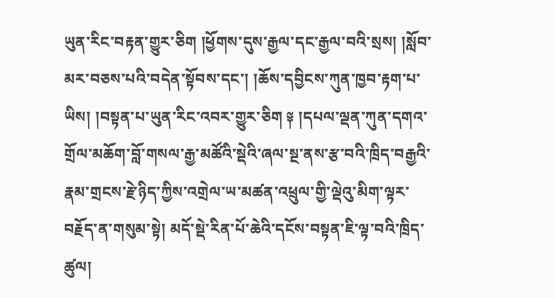ཡུན་རིང་བརྟན་གྱུར་ཅིག །ཕྱོགས་དུས་རྒྱལ་དང་རྒྱལ་བའི་སྲས། །སློབ་མར་བཅས་པའི་བདེན་སྟོབས་དང་། །ཆོས་དབྱིངས་ཀུན་ཁྱབ་རྟག་པ་ཡིས། །བསྟན་པ་ཡུན་རིང་འབར་གྱུར་ཅིག ༈ །དཔལ་ལྡན་ཀུན་དགའ་གྲོལ་མཆོག་བློ་གསལ་རྒྱ་མཚོའི་སྡེའི་ཞལ་སྔ་ནས་རྩ་བའི་ཁྲིད་བརྒྱའི་རྣམ་གྲངས་རྗེ་ཉིད་ཀྱིས་འགྲེལ་ཡ་མཚན་འཕྲུལ་གྱི་ལྡེའུ་མིག་ལྟར་བརྗོད་ན་གསུམ་སྟེ། མདོ་སྡེ་རིན་པོ་ཆེའི་དངོས་བསྟན་ཇི་ལྟ་བའི་ཁྲིད་ཚུལ།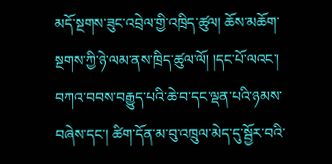མདོ་སྔགས་ཟུང་འབྲེལ་གྱི་འཁྲིད་ཚུལ། ཆོས་མཆོག་སྔགས་ཀྱི་ཉེ་ལམ་ནས་ཁྲིད་ཚུལ་ལོ། །དང་པོ་ལའང་། བཀའ་བབས་བརྒྱུད་པའི་ཆེ་བ་དང་ལྡན་པའི་ཉམས་བཞེས་དང་། ཚིག་དོན་མ་བུ་འཁྲུལ་མེད་དུ་སྦྱོར་བའི་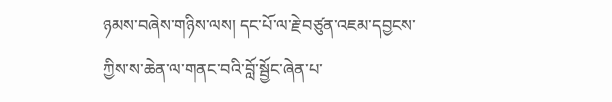ཉམས་བཞེས་གཉིས་ལས། དང་པོ་ལ་རྗེ་བཙུན་འཇམ་དབྱངས་ཀྱིས་ས་ཆེན་ལ་གནང་བའི་བློ་སྦྱོང་ཞེན་པ་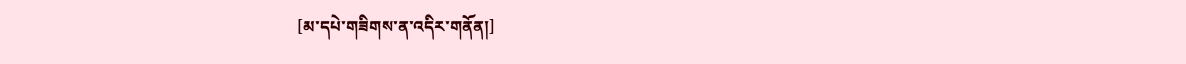[མ་དཔེ་གཟིགས་ན་འདིར་གནོན།]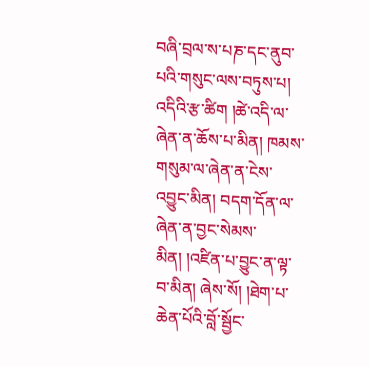བཞི་བྲལ་ས་པཎ་དང་ནུབ་པའི་གསུང་ལས་བཏུས་པ། འདིའི་རྩ་ཚིག །ཚེ་འདི་ལ་ཞེན་ན་ཆོས་པ་མིན། ཁམས་གསུམ་ལ་ཞེན་ན་ངེས་འབྱུང་མིན། བདག་དོན་ལ་ཞེན་ན་བྱང་སེམས་མིན། །འཛིན་པ་བྱུང་ན་ལྟ་བ་མིན། ཞེས་སོ། །ཐེག་པ་ཆེན་པོའི་བློ་སྦྱོང་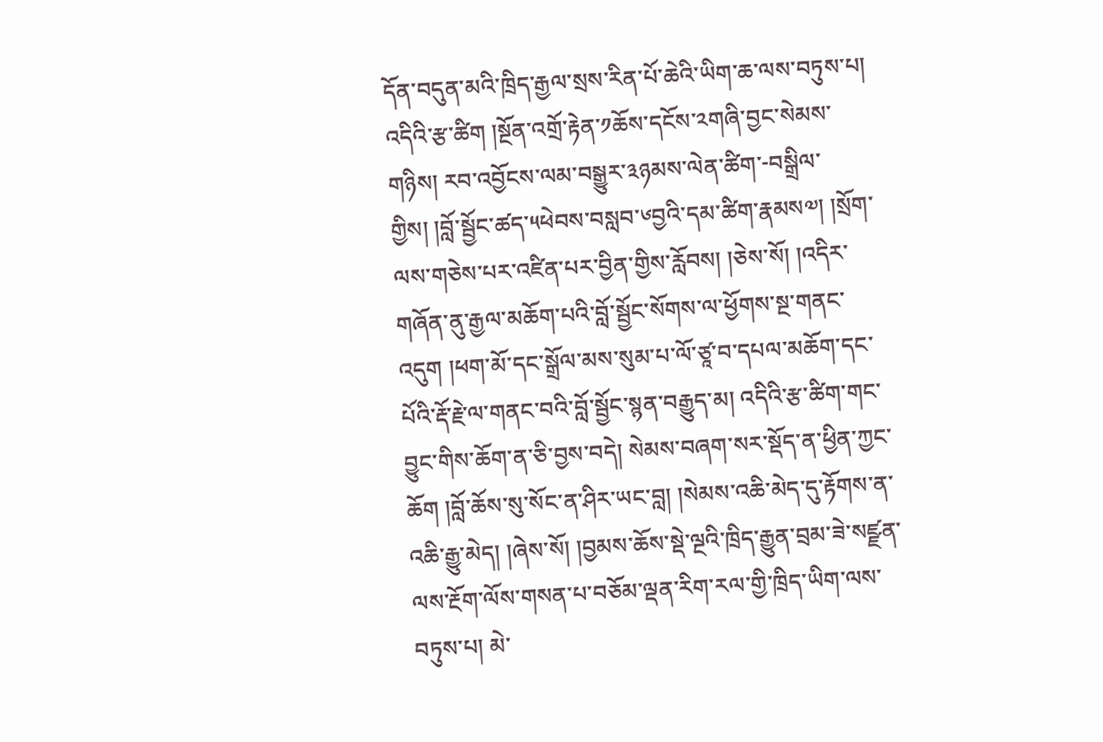དོན་བདུན་མའི་ཁྲིད་རྒྱལ་སྲས་རིན་པོ་ཆེའི་ཡིག་ཆ་ལས་བཏུས་པ། འདིའི་རྩ་ཚིག །སྔོན་འགྲོ་རྟེན་༡ཆོས་དངོས་༢གཞི་བྱང་སེམས་གཉིས། རབ་འབྱོངས་ལམ་བསྒྱུར་༣ཉམས་ལེན་ཚིག་-བསྒྲིལ་གྱིས། །བློ་སྦྱོང་ཚད་༥ཕེབས་བསླབ་༦བྱའི་དམ་ཚིག་རྣམས༧། །སྲོག་ལས་གཅེས་པར་འཛིན་པར་བྱིན་གྱིས་རློབས། །ཅེས་སོ། །འདིར་གཞོན་ནུ་རྒྱལ་མཆོག་པའི་བློ་སྦྱོང་སོགས་ལ་ཕྱོགས་སྔ་གནང་འདུག །ཕག་མོ་དང་སྒྲོལ་མས་སུམ་པ་ལོ་ཙཱ་བ་དཔལ་མཆོག་དང་པོའི་རྡོ་རྗེ་ལ་གནང་བའི་བློ་སྦྱོང་སྙན་བརྒྱུད་མ། འདིའི་རྩ་ཚིག་གང་བྱུང་གིས་ཆོག་ན་ཅི་བྱས་བདེ། སེམས་བཞག་སར་སྡོད་ན་ཕྱིན་ཀྱང་ཆོག །བློ་ཆོས་སུ་སོང་ན་ཤིར་ཡང་བླ། །སེམས་འཆི་མེད་དུ་རྟོགས་ན་འཆི་རྒྱུ་མེད། །ཞེས་སོ། །བྱམས་ཆོས་སྡེ་ལྔའི་ཁྲིད་རྒྱུན་བྲམ་ཟེ་སཛྫན་ལས་རྔོག་ལོས་གསན་པ་བཅོམ་ལྡན་རིག་རལ་གྱི་ཁྲིད་ཡིག་ལས་བཏུས་པ། མེ་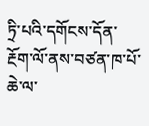ཏྲི་པའི་དགོངས་དོན་རྔོག་ལོ་ནས་བཙན་ཁ་པོ་ཆེ་ལ་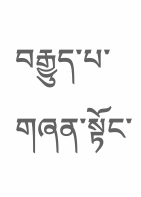བརྒྱུད་པ་གཞན་སྟོང་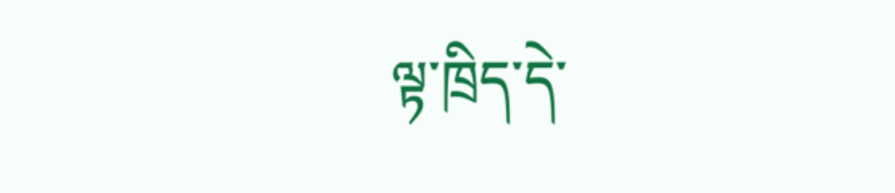ལྟ་ཁྲིད་དེ་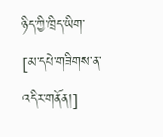ཉིད་ཀྱི་ཁྲིད་ཡིག་
[མ་དཔེ་གཟིགས་ན་འདིར་གནོན།]